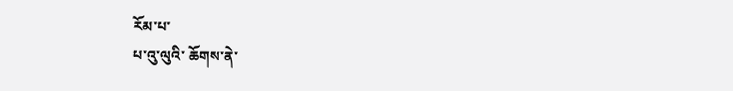རོམ་པ་
པ་འུ་ལུའི་ ཆོགས་ནེ་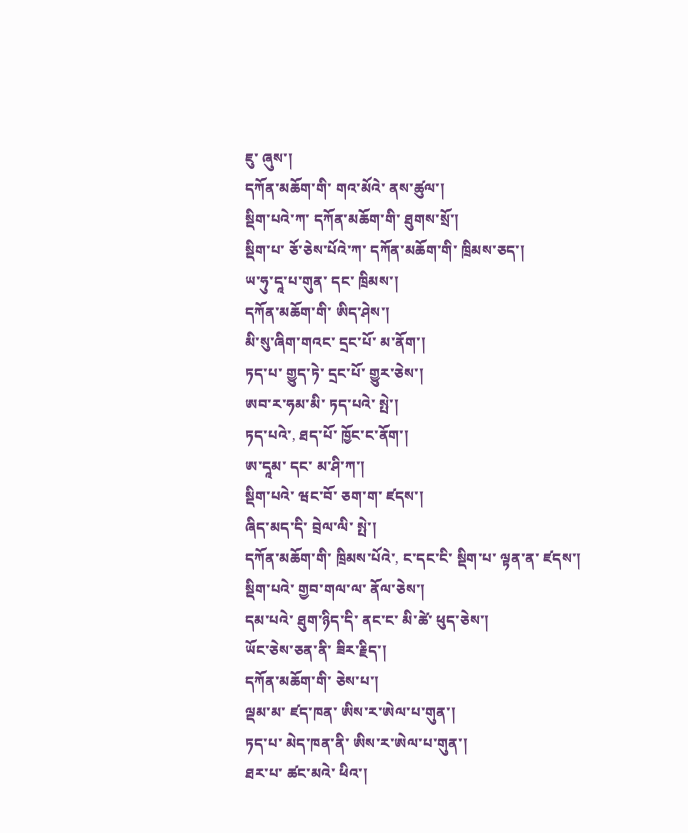ཇུ་ ཞུས་།
དཀོན་མཆོག་གི་ གའ་མོའེ་ ནས་ཚུལ་།
སྡིག་པའེ་ཀ་ དཀོན་མཆོག་གི་ ཐུགས་སྲོ་།
སྡིག་པ་ ཅོ་ཅེས་པོའེ་ཀ་ དཀོན་མཆོག་གི་ ཁྲིམས་ཅད་།
ཡ་ཧུ་དཱ་པ་གུན་ དང་ ཁྲིམས་།
དཀོན་མཆོག་གི་ ཨིད་ཤེས་།
མི་སུ་ཞིག་གའང་ དྲང་པོ་ མ་ནོག་།
ཏད་པ་ གྱུད་ཏེ་ དྲང་པོ་ གྱུར་ཅེས་།
ཨབ་ར་ཧམ་མི་ ཏད་པའེ་ སྤེ་།
ཏད་པའེ་, ཐད་པོ་ ཁྱོང་ང་ནོག་།
ཨ་དཱམ་ དང་ མ་ཤི་ཀ་།
སྡིག་པའེ་ ཝང་བོ་ ཅག་ག་ ཛདས་།
ཞིད་མད་དི་ བྲེལ་ལི་ སྤེ་།
དཀོན་མཆོག་གི་ ཁྲིམས་པོའེ་, ང་དང་ངི་ སྡིག་པ་ ལྟན་ན་ ཛདས་།
སྡིག་པའེ་ གྱབ་གལ་ལ་ ནོལ་ཅེས་།
དམ་པའེ་ ཐུག་ཉིད་དི་ ནང་ང་ མི་ཚེ་ ཕུད་ཅེས་།
ཡོང་ཅེས་ཅན་ནི་ ཟིར་རྗིད་།
དཀོན་མཆོག་གི་ ཅེས་པ་།
ལྡམ་མ་ ཛད་ཁན་ ཨིས་ར་ཨེལ་པ་གུན་།
ཏད་པ་ མེད་ཁན་ནི་ ཨིས་ར་ཨེལ་པ་གུན་།
ཐར་པ་ ཚང་མའེ་ ཕིའ་།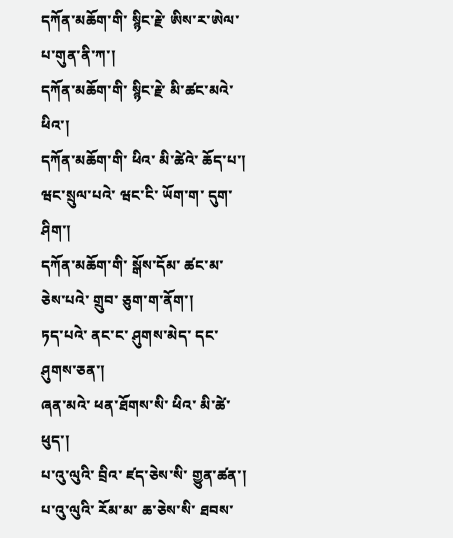དཀོན་མཆོག་གི་ སྙིང་རྗེ་ ཨིས་ར་ཨེལ་པ་གུན་ནི་ཀ་།
དཀོན་མཆོག་གི་ སྙིང་རྗེ་ མི་ཚང་མའེ་ ཕིའ་།
དཀོན་མཆོག་གི་ ཕིའ་ མི་ཚེའེ་ ཆོད་པ་།
ཝང་སྲུལ་པའེ་ ཝང་ངི་ ཡོག་ག་ དུག་ཤིག་།
དཀོན་མཆོག་གི་ སྒོས་དོམ་ ཚང་མ་ ཅེས་པའེ་ གྲུབ་ ཅུག་ག་ནོག་།
ཏད་པའེ་ ནང་ང་ ཤུགས་མེད་ དང་ ཤུགས་ཅན་།
ཞན་མའེ་ ཕན་ཐོགས་སི་ ཕིའ་ མི་ཚེ་ ཕུད་།
པ་འུ་ལུའི་ བྲིའ་ ཛད་ཅེས་སི་ གྱུན་ཚན་།
པ་འུ་ལུའི་ རོམ་མ་ ཆ་ཅེས་སི་ ཐབས་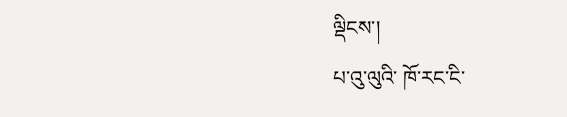ལྡིངས་།
པ་འུ་ལུའི་ ཁོ་རང་ངི་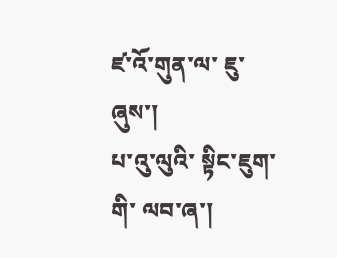ཛ་འོ་གུན་ལ་ ཇུ་ ཞུས་།
པ་འུ་ལུའི་ སྟིང་ཇུག་གི་ ལབ་ཞ་།